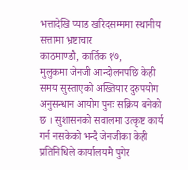भत्तादेखि प्याड खरिदसम्ममा स्थानीय सत्तामा भ्रष्टाचार
काठमाण्डौ, कार्तिक १७,
मुलुकमा जेनजी आन्दोलनपछि केही समय सुस्ताएको अख्तियार दुरुपयोग अनुसन्धान आयोग पुनः सक्रिय बनेको छ । सुशासनको सवालमा उत्कृष्ट कार्य गर्न नसकेको भन्दै जेनजीका केही प्रतिनिधिले कार्यालयमै पुगेर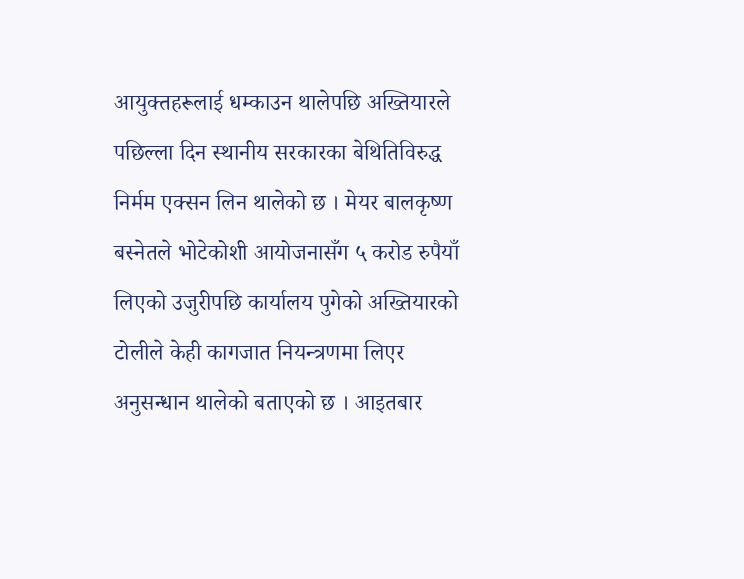आयुक्तहरूलाई धम्काउन थालेपछि अख्तियारले पछिल्ला दिन स्थानीय सरकारका बेथितिविरुद्ध निर्मम एक्सन लिन थालेको छ । मेयर बालकृष्ण बस्नेतले भोटेकोशी आयोजनासँग ५ करोड रुपैयाँ लिएको उजुरीपछि कार्यालय पुगेको अख्तियारको टोलीले केही कागजात नियन्त्रणमा लिएर अनुसन्धान थालेको बताएको छ । आइतबार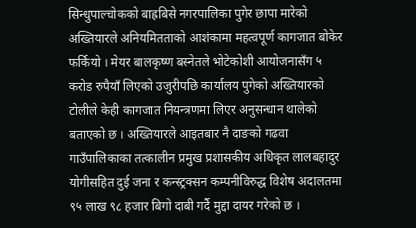सिन्धुपाल्चोकको बाह्रबिसे नगरपालिका पुगेर छापा मारेको अख्तियारले अनियमितताको आशंकामा महत्वपूर्ण कागजात बोकेर फर्कियो । मेयर बालकृष्ण बस्नेतले भोटेकोशी आयोजनासँग ५ करोड रुपैयाँ लिएको उजुरीपछि कार्यालय पुगेको अख्तियारको टोलीले केही कागजात नियन्त्रणमा लिएर अनुसन्धान थालेको बताएको छ । अख्तियारले आइतबार नै दाङको गढवा गाउँपालिकाका तत्कालीन प्रमुख प्रशासकीय अधिकृत लालबहादुर योगीसहित दुई जना र कन्स्ट्रक्सन कम्पनीविरुद्ध विशेष अदालतमा ९५ लाख ९८ हजार बिगो दाबी गर्दै मुद्दा दायर गरेको छ ।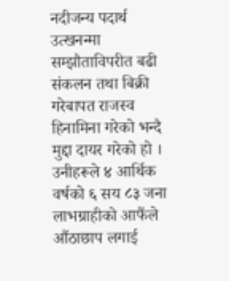नदीजन्य पदार्थ उत्खनन्मा सम्झौताविपरीत बढी संकलन तथा बिक्री गरेबापत राजस्व हिनामिना गरेको भन्दै मुद्दा दायर गरेको हो । उनीहरूले ४ आर्थिक वर्षको ६ सय ८३ जना लाभग्राहीको आफैंले औंठाछाप लगाई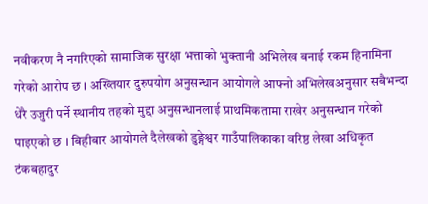नवीकरण नै नगरिएको सामाजिक सुरक्षा भत्ताको भुक्तानी अभिलेख बनाई रकम हिनामिना गरेको आरोप छ । अख्तियार दुरुपयोग अनुसन्धान आयोगले आफ्नो अभिलेखअनुसार सबैभन्दा धेरै उजुरी पर्ने स्थानीय तहको मुद्दा अनुसन्धानलाई प्राथमिकतामा राखेर अनुसन्धान गरेको पाइएको छ । बिहीबार आयोगले दैलेखको डुङ्गेश्वर गाउँपालिकाका वरिष्ठ लेखा अधिकृत टंकबहादुर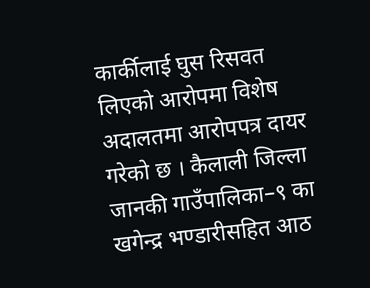कार्कीलाई घुस रिसवत लिएको आरोपमा विशेष अदालतमा आरोपपत्र दायर गरेको छ । कैलाली जिल्ला जानकी गाउँपालिका–९ का खगेन्द्र भण्डारीसहित आठ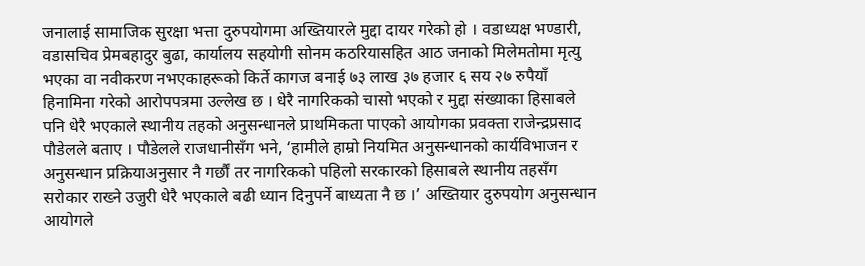जनालाई सामाजिक सुरक्षा भत्ता दुरुपयोगमा अख्तियारले मुद्दा दायर गरेको हो । वडाध्यक्ष भण्डारी, वडासचिव प्रेमबहादुर बुढा, कार्यालय सहयोगी सोनम कठरियासहित आठ जनाको मिलेमतोमा मृत्यु भएका वा नवीकरण नभएकाहरूको किर्ते कागज बनाई ७३ लाख ३७ हजार ६ सय २७ रुपैयाँ हिनामिना गरेको आरोपपत्रमा उल्लेख छ । धेरै नागरिकको चासो भएको र मुद्दा संख्याका हिसाबले पनि धेरै भएकाले स्थानीय तहको अनुसन्धानले प्राथमिकता पाएको आयोगका प्रवक्ता राजेन्द्रप्रसाद पौडेलले बताए । पौडेलले राजधानीसँग भने, ‘हामीले हाम्रो नियमित अनुसन्धानको कार्यविभाजन र अनुसन्धान प्रक्रियाअनुसार नै गर्छौं तर नागरिकको पहिलो सरकारको हिसाबले स्थानीय तहसँग सरोकार राख्ने उजुरी धेरै भएकाले बढी ध्यान दिनुपर्ने बाध्यता नै छ ।’ अख्तियार दुरुपयोग अनुसन्धान आयोगले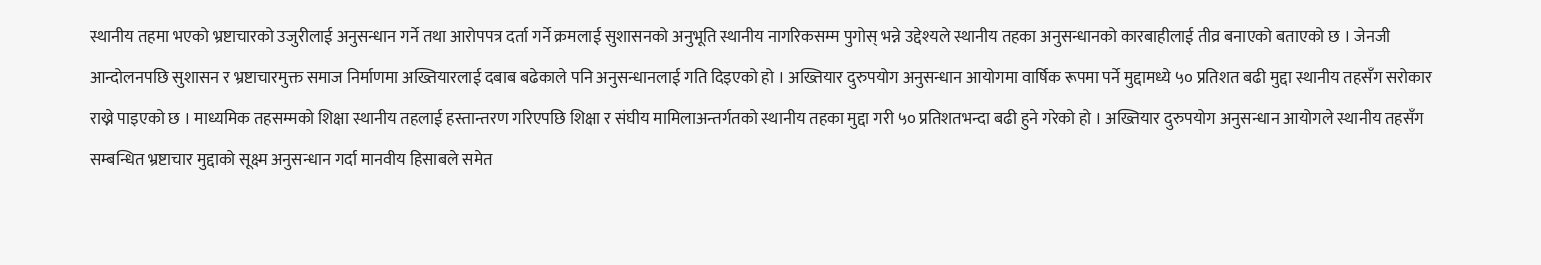स्थानीय तहमा भएको भ्रष्टाचारको उजुरीलाई अनुसन्धान गर्ने तथा आरोपपत्र दर्ता गर्ने क्रमलाई सुशासनको अनुभूति स्थानीय नागरिकसम्म पुगोस् भन्ने उद्देश्यले स्थानीय तहका अनुसन्धानको कारबाहीलाई तीव्र बनाएको बताएको छ । जेनजी आन्दोलनपछि सुशासन र भ्रष्टाचारमुक्त समाज निर्माणमा अख्तियारलाई दबाब बढेकाले पनि अनुसन्धानलाई गति दिइएको हो । अख्तियार दुरुपयोग अनुसन्धान आयोगमा वार्षिक रूपमा पर्ने मुद्दामध्ये ५० प्रतिशत बढी मुद्दा स्थानीय तहसँग सरोकार राख्ने पाइएको छ । माध्यमिक तहसम्मको शिक्षा स्थानीय तहलाई हस्तान्तरण गरिएपछि शिक्षा र संघीय मामिलाअन्तर्गतको स्थानीय तहका मुद्दा गरी ५० प्रतिशतभन्दा बढी हुने गरेको हो । अख्तियार दुरुपयोग अनुसन्धान आयोगले स्थानीय तहसँग सम्बन्धित भ्रष्टाचार मुद्दाको सूक्ष्म अनुसन्धान गर्दा मानवीय हिसाबले समेत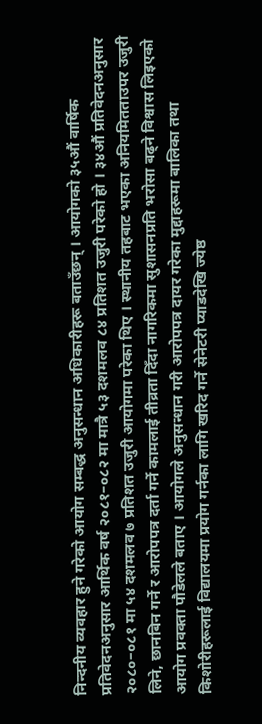निन्दनीय व्यवहार हुने गरेको आयोग सम्बद्ध अनुसन्धान अधिकारीहरू बताउँछन् । आयोगको ३५औं वार्षिक प्रतिवेदनअनुसार आर्थिक वर्ष २०८१–०८२ मा मात्रै ५३ दशमलव ८४ प्रतिशत उजुरी परेको हो । ३४औं प्रतिवेदनअनुसार २०८०–०८१ मा ५४ दशमलव ७ प्रतिशत उजुरी आयोगमा परेका थिए । स्थानीय तहबाट भएका अनियमितताउपर उजुरी लिने, छानबिन गर्ने र आरोपपत्र दर्ता गर्ने कामलाई तीव्रता दिँदा नागरिकमा सुशासनप्रति भरोसा बढ्ने विश्वास लिइएको आयोग प्रवक्ता पौडेलले बताए । आयोगले अनुसन्धान गरी आरोपपत्र दायर गरेका मुद्दाहरूमा बालिका तथा किशोरीहरूलाई विद्यालयमा प्रयोग गर्नका लागि खरिद गर्ने सेनेटरी प्याडदेखि ज्येष्ठ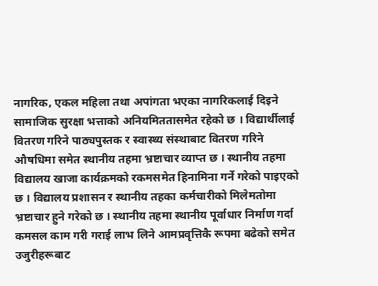नागरिक, एकल महिला तथा अपांगता भएका नागरिकलाई दिइने सामाजिक सुरक्षा भत्ताको अनियमिततासमेत रहेको छ । विद्यार्थीलाई वितरण गरिने पाठ्यपुस्तक र स्वास्थ्य संस्थाबाट वितरण गरिने औषधिमा समेत स्थानीय तहमा भ्रष्टाचार व्याप्त छ । स्थानीय तहमा विद्यालय खाजा कार्यक्रमको रकमसमेत हिनामिना गर्ने गरेको पाइएको छ । विद्यालय प्रशासन र स्थानीय तहका कर्मचारीको मिलेमतोमा भ्रष्टाचार हुने गरेको छ । स्थानीय तहमा स्थानीय पूर्वाधार निर्माण गर्दा कमसल काम गरी गराई लाभ लिने आमप्रवृत्तिकै रूपमा बढेको समेत उजुरीहरूबाट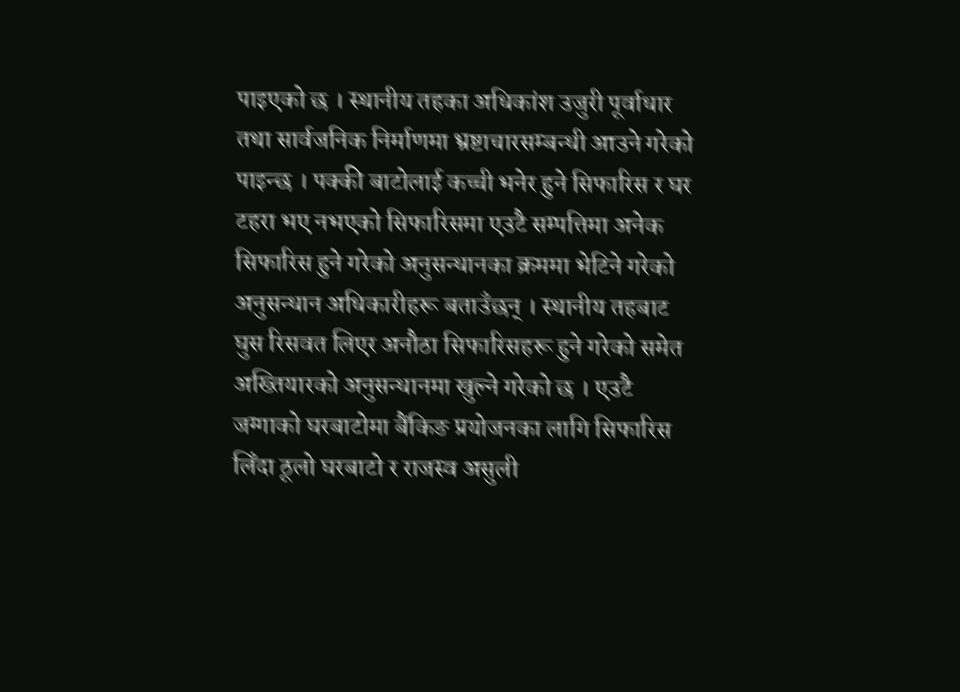पाइएको छ । स्थानीय तहका अधिकांश उजुरी पूर्वाधार तथा सार्वजनिक निर्माणमा भ्रष्टाचारसम्बन्धी आउने गरेको पाइन्छ । पक्की बाटोलाई कच्ची भनेर हुने सिफारिस र घर टहरा भए नभएको सिफारिसमा एउटै सम्पत्तिमा अनेक सिफारिस हुने गरेको अनुसन्धानका क्रममा भेटिने गरेको अनुसन्धान अधिकारीहरू बताउँछन् । स्थानीय तहबाट घुस रिसवत लिएर अनौठा सिफारिसहरू हुने गरेको समेत अख्तियारको अनुसन्धानमा खुल्ने गरेको छ । एउटै जग्गाको घरबाटोमा बैंकिङ प्रयोजनका लागि सिफारिस लिँदा ठूलो घरबाटो र राजस्व असुली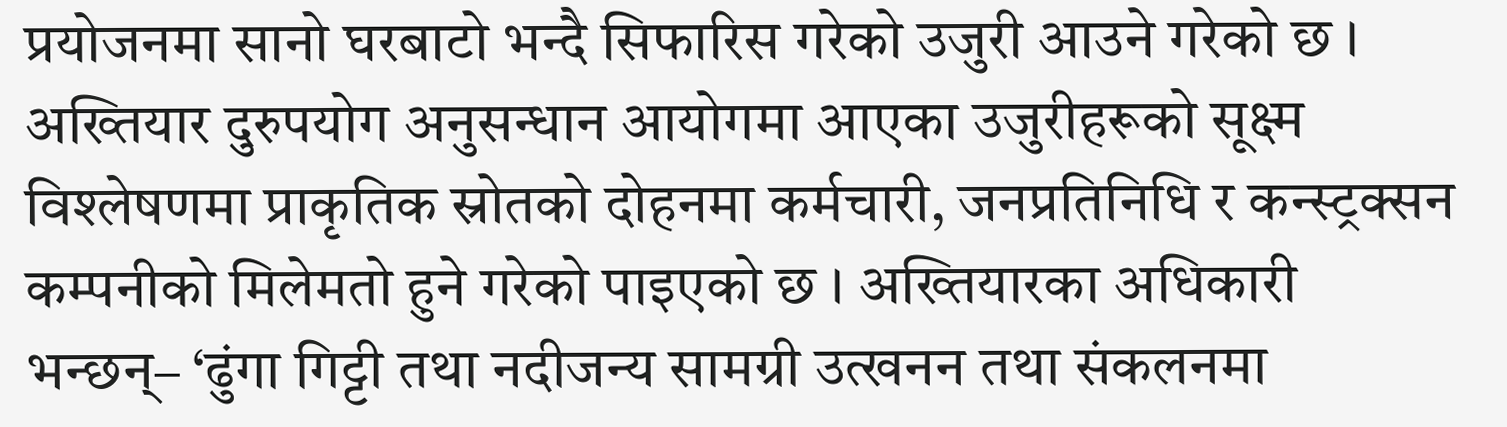प्रयोजनमा सानो घरबाटो भन्दै सिफारिस गरेको उजुरी आउने गरेको छ । अख्तियार दुरुपयोग अनुसन्धान आयोगमा आएका उजुरीहरूको सूक्ष्म विश्लेषणमा प्राकृतिक स्रोतको दोहनमा कर्मचारी, जनप्रतिनिधि र कन्स्ट्रक्सन कम्पनीको मिलेमतो हुने गरेको पाइएको छ । अख्तियारका अधिकारी भन्छन्– ‘ढुंगा गिट्टी तथा नदीजन्य सामग्री उत्खनन तथा संकलनमा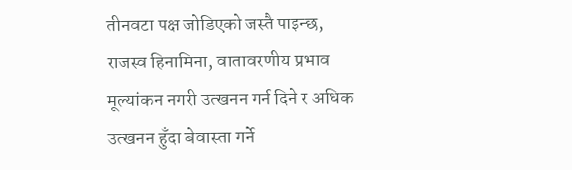तीनवटा पक्ष जोडिएको जस्तै पाइन्छ, राजस्व हिनामिना, वातावरणीय प्रभाव मूल्यांकन नगरी उत्खनन गर्न दिने र अधिक उत्खनन हुँदा बेवास्ता गर्ने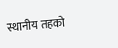स्थानीय तहको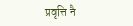प्रवृत्ति नै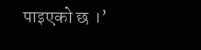पाइएको छ ।’